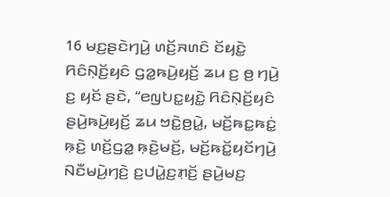16 ꤗꤢ꤬ꤔꤢꤧꤚꤣꤧ꤬ ꤛꤢꤩ꤬ꤏꤛꤢꤨ ꤢꤩꤟꤢꤧ꤭ ꤖꤢꤨꤡ꤫ꤢꤩ꤬ꤟꤢꤨ ꤞꤤ꤭ꤒꤣꤧ꤬ꤟꤢꤩ꤬ ꤘꤣ ꤢ꤬ ꤥ꤬ ꤚꤣꤧ꤬ ꤢ꤬ ꤟꤢꤩ ꤔꤢꤧ, “ꤕꤜꤝꤢ꤭ꤟꤢꤧ꤭ ꤖꤢꤨꤡ꤫ꤢꤩ꤬ꤟꤢꤨ ꤔꤣꤧ꤬ꤒꤣꤧ꤬ꤟꤢꤩ꤬ ꤘꤣ ꤠꤢꤧ꤭ꤥ꤬ꤣꤧ꤭, ꤗꤢꤩ꤬ꤒꤢ꤭ꤒꤢꤦ꤭ ꤒ꤫ꤢꤧ꤬ ꤛꤢꤩ꤬ꤞꤤ꤭ ꤒ꤫ꤢꤧ꤬ꤗꤢꤩ꤬, ꤗꤢꤩ꤬ꤒꤢꤩ꤭ꤟꤢꤩꤚꤣꤧ꤬ ꤡꤢꤪꤗꤣꤧ꤬ꤚꤢꤧ꤬ ꤢ꤬ꤓꤣꤧ꤭ꤢ꤬ꤊ꤫ꤢꤩ꤬ ꤔꤣꤧ꤬ꤗꤢ꤬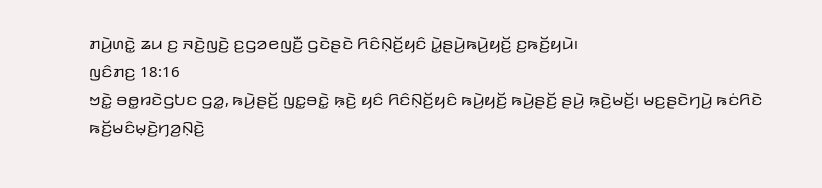ꤊꤣꤧ꤬ꤛꤢꤧ꤭ ꤘꤣ ꤢ꤬ ꤏꤢꤧ꤬ꤜꤢꤧ꤬ ꤢ꤬ꤞꤤꤕꤜꤢꤪ꤬ ꤞꤢꤧꤔꤢꤧ ꤖꤢꤨꤡ꤫ꤢꤩ꤬ꤟꤢꤨ ꤣꤧ꤭ꤔꤣꤧ꤬ꤒꤣꤧ꤬ꤟꤢꤩ꤬ ꤢ꤬ꤒꤢꤩ꤬ꤟꤣꤧ꤯
ꤜꤢꤨꤊꤢ꤬ 18:16
ꤠꤢꤧ꤭ ꤋꤥ꤭ꤙꤢꤧꤞꤝꤢ ꤞꤤ꤭, ꤒꤣꤧ꤬ꤔꤢꤩ꤬ ꤜꤢ꤭ꤋꤢꤧ꤭ ꤒ꤫ꤢꤧ꤬ ꤟꤢꤨ ꤖꤢꤨꤡ꤫ꤢꤩ꤬ꤟꤢꤨ ꤒꤣꤧ꤬ꤟꤢꤩ꤬ ꤒꤣꤧ꤬ꤔꤢꤩ꤬ ꤔꤣꤧ꤬ ꤒ꤫ꤢꤧ꤬ꤗꤢꤩ꤬꤯ ꤗꤢ꤬ꤔꤢꤧꤚꤣꤧ꤬ ꤒꤢꤦꤖꤢꤧ ꤒꤢꤩ꤬ꤗꤢꤨꤗ꤫ꤢꤧ꤬ꤚꤤ꤬ꤡ꤫ꤢꤧ꤬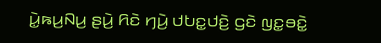ꤣꤧ꤭ꤒꤣ꤬ꤡꤣ꤬ ꤔꤣꤧ꤬ ꤖꤢꤧ ꤚꤣꤧ꤬ ꤓꤝꤢ꤭ꤓꤢꤧ꤬ ꤞꤢꤧ ꤜꤢ꤭ꤋꤢꤧ꤭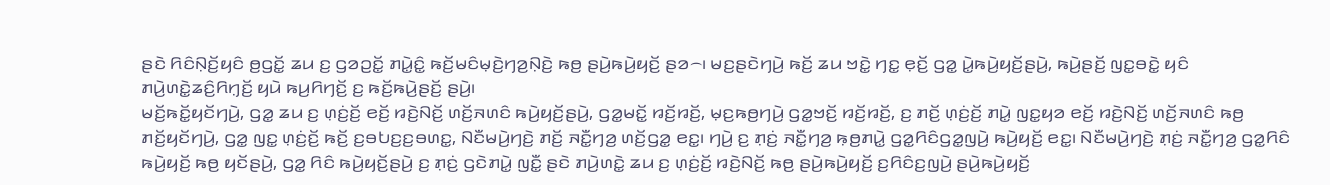ꤔꤢꤧ ꤖꤢꤨꤡ꤫ꤢꤩ꤬ꤟꤢꤨ ꤥ꤬ꤞꤢꤩ꤭ ꤘꤣ ꤢ꤬ ꤞꤤꤑꤢꤩ꤭ ꤊꤣꤧ꤭ꤢꤨ꤭ ꤒꤢꤩ꤬ꤗꤢꤨꤗ꤫ꤢꤧ꤬ꤚꤤ꤬ꤡ꤫ꤢꤧ꤬ ꤒꤥ꤬ ꤔꤣꤧ꤬ꤒꤣꤧ꤬ꤟꤢꤩ꤬ ꤔꤤ꤮꤯ ꤗꤢ꤬ꤔꤢꤧꤚꤣꤧ꤬ ꤒꤢꤩ꤬ ꤘꤣ ꤠꤢꤧ꤭ ꤚꤢ꤭ ꤕ꤫ꤢꤩ꤬ ꤞꤤ꤭ ꤣꤧ꤭ꤒꤣꤧ꤬ꤟꤢꤩ꤬ꤔꤣꤧ꤬, ꤒꤣꤧ꤬ꤔꤢꤩ꤬ ꤜꤢ꤭ꤋꤢꤧ꤭ ꤟꤢꤨ ꤊꤣꤧ꤬ꤛꤢꤧ꤭ꤘꤢꤨ꤬ꤖꤚ꤫ꤢꤩ꤬ ꤟꤣꤧ ꤒꤣ꤬ꤖꤚꤢꤩ꤬ ꤢ꤬ ꤒꤢꤩ꤬ꤒꤣꤧ꤬ꤔꤢꤩ꤬ ꤔꤣꤧ꤬꤯
ꤗꤢꤩ꤬ꤒꤢꤩ꤭ꤟꤢꤩꤚꤣꤧ꤬, ꤞꤤ꤭ ꤘꤣ ꤢ꤬ ꤛ꤫ꤢꤦ꤬ꤢꤩ꤬ ꤕꤢꤩ꤬ ꤙꤢꤧ꤬ꤡꤢꤩ꤬ ꤛꤢꤩ꤬ꤏꤛꤢꤨ ꤒꤣꤧ꤬ꤟꤢꤩ꤬ꤔꤣꤧ꤬, ꤞꤤ꤭ꤗꤢꤩ꤭ ꤙꤢꤩ꤬ꤙꤢꤩ꤬, ꤗ꤫ꤢ꤬ꤒꤥ꤬ꤚꤣꤧ꤬ ꤞꤤ꤭ꤠꤢꤩ꤬ ꤙꤢꤩ꤬ꤙꤢꤩ꤬, ꤢ꤬ ꤊꤢꤩ꤬ ꤛ꤫ꤢꤦ꤬ꤢꤩ꤬ ꤊꤣꤧ꤭ ꤜꤢ꤭ꤟꤤ ꤕꤢꤩ꤬ ꤙꤢꤧ꤬ꤡꤢꤩ꤬ ꤛꤢꤩ꤬ꤏꤛꤢꤨ ꤒꤥ꤬ ꤊꤢꤩ꤬ꤟꤢꤩꤚꤣꤧ꤬, ꤞꤤ꤭ ꤜꤢ꤭ ꤛ꤫ꤢꤦ꤬ꤢꤩ꤬ ꤒꤢꤩ꤬ ꤢ꤬ꤋꤝꤢ꤬ꤢ꤬ꤋꤛꤢ꤭, ꤡꤢꤪꤗꤣꤧ꤬ꤚꤢꤧ꤬ ꤊꤢꤩ꤬ ꤏꤢꤪ꤭ꤚꤤ꤬ ꤛꤢꤩ꤬ꤞꤤ꤭ ꤕꤢ꤭꤯ ꤚꤣꤧ꤬ ꤢ꤬ ꤊ꤫ꤢꤦ꤬ ꤏꤢꤪ꤭ꤚꤤ꤬ ꤒ꤫ꤥ꤬ꤊꤣꤧ꤭ ꤞꤤ꤭ꤖꤢꤨꤞꤤ꤭ꤜꤣꤧ꤬ ꤒꤣꤧ꤬ꤟꤢꤩ꤬ ꤕꤢ꤭꤯ ꤡꤢꤪꤗꤣꤧ꤬ꤚꤢꤧ꤬ ꤊ꤫ꤢꤦ꤬ ꤏꤢꤪ꤭ꤚꤤ꤬ ꤞꤤ꤭ꤖꤢꤨ ꤒꤣꤧ꤬ꤟꤢꤩ꤬ ꤒꤥ꤬ ꤟꤢꤩꤔꤣꤧ꤬, ꤞꤤ꤭ ꤖꤢꤨ ꤒꤣꤧ꤬ꤟꤢꤩ꤬ꤔꤣꤧ꤬ ꤢ꤬ ꤊ꤫ꤢꤦ꤬ ꤞꤢꤧꤊꤣꤧ꤭ ꤜꤢꤪ꤭ ꤔꤢꤧ ꤊꤣꤧ꤬ꤛꤢꤧ꤭ ꤘꤣ ꤢ꤬ ꤛ꤫ꤢꤦ꤬ꤢꤩ꤬ ꤙꤢꤧ꤬ꤡꤢꤩ꤬ ꤒꤥ꤬ ꤔꤣꤧ꤬ꤒꤣꤧ꤬ꤟꤢꤩ꤬ ꤢ꤬ꤖꤢꤨꤢ꤬ꤜꤣꤧ꤬ ꤔꤣꤧ꤬ꤒꤣꤧ꤬ꤟꤢꤩ꤬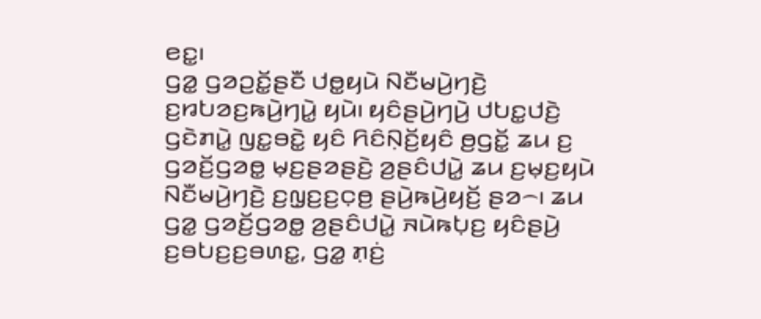ꤕꤢ꤭꤯
ꤞꤤ꤭ ꤞꤤꤑꤢꤩ꤭ꤔꤢꤪ ꤓꤥ꤭ꤟꤣꤧ ꤡꤢꤪꤗꤣꤧ꤬ꤚꤢꤧ꤬ ꤢ꤬ꤙꤝꤤꤢ꤬ꤒꤣꤧ꤬ꤚꤣꤧ꤭ ꤟꤣꤧ꤯ ꤟꤢꤨꤔꤣꤧ꤬ꤚꤣꤧ꤬ ꤓꤝꤢ꤭ꤓꤢꤧ꤬ ꤞꤢꤧꤊꤣꤧ꤭ ꤜꤢ꤭ꤋꤢꤧ꤭ ꤟꤢꤨ ꤖꤢꤨꤡ꤫ꤢꤩ꤬ꤟꤢꤨ ꤥ꤬ꤞꤢꤩ꤭ ꤘꤣ ꤢ꤬ ꤞꤤꤢꤩ꤬ꤞꤤꤥ꤭ ꤗ꤫ꤢ꤬ꤔꤤꤔꤢꤧ꤬ ꤤ꤬ꤔꤢꤨꤓꤣꤧ꤭ ꤘꤣ ꤢ꤬ꤗ꤫ꤢ꤬ꤟꤣꤧ ꤡꤢꤪꤗꤣꤧ꤬ꤚꤢꤧ꤬ ꤢ꤬ꤜ꤫ꤢ꤬ꤢ꤬ꤍ꤫ꤥ꤬ ꤔꤣꤧ꤬ꤒꤣꤧ꤬ꤟꤢꤩ꤬ ꤔꤤ꤮꤯ ꤘꤣ ꤞꤤ꤭ ꤞꤤꤢꤩ꤬ꤞꤤꤥ꤭ ꤤ꤬ꤔꤢꤨꤓꤣꤧ꤭ ꤏꤣꤧꤒꤝ꤫ꤢ꤬ ꤟꤢꤨꤔꤣꤧ꤬ ꤢ꤬ꤋꤝꤢ꤬ꤢ꤬ꤋꤛꤢ꤭, ꤞꤤ꤭ ꤊ꤫ꤢꤦ꤬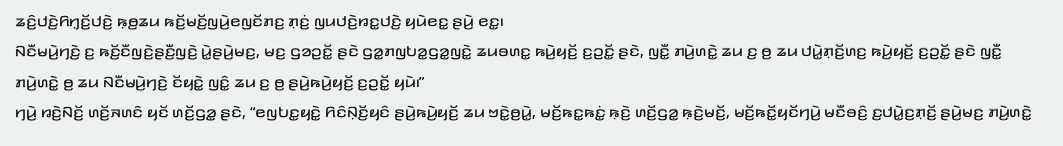ꤘꤢꤨ꤬ꤓꤢꤧ꤬ꤖꤚ꤫ꤢꤩ꤬ꤓꤢꤧ꤬ ꤒ꤫ꤥ꤬ꤘꤣ ꤒꤢꤩ꤬ꤗꤢꤩ꤬ꤜꤣꤧ꤬ꤕꤜꤢꤩꤊꤢ꤬ ꤊ꤫ꤢꤦ꤬ ꤜꤣꤓꤢꤧ꤬ꤙꤢ꤭ꤓꤢꤧ꤬ ꤟꤣꤧꤕꤢ꤭ ꤔꤣꤧ꤬ ꤕꤢ꤭꤯
ꤡꤢꤪꤗꤣꤧ꤬ꤚꤢꤧ꤬ ꤢ꤬ ꤒꤢꤩ꤬ꤢꤪꤜꤢꤧ꤬ꤔꤢꤪ꤬ꤜꤢꤧ꤬ ꤣꤧ꤭ꤔꤣꤧ꤬ꤗꤢ꤬, ꤗꤢ꤬ ꤞꤤꤑꤢꤩ꤭ ꤔꤢꤧ ꤞꤤ꤭ꤊꤜꤝꤤ꤭ꤞꤤ꤭ꤜꤢꤧ꤭ ꤘꤣꤋꤛꤢ꤭ ꤒꤣꤧ꤬ꤟꤢꤩ꤬ ꤢ꤬ꤑꤢꤩ꤭ ꤔꤢꤧ, ꤜꤢꤪ꤭ ꤊꤣꤧ꤬ꤛꤢꤧ꤭ ꤘꤣ ꤢ꤬ ꤥ꤬ ꤘꤣ ꤓꤣꤧ꤭ꤊ꤫ꤢꤩ꤬ꤛꤢ꤬ ꤒꤣꤧ꤬ꤟꤢꤩ꤬ ꤢ꤬ꤑꤢꤩ꤭ ꤔꤢꤧ ꤜꤢꤪ꤭ ꤊꤣꤧ꤬ꤛꤢꤧ꤭ ꤥ꤬ ꤘꤣ ꤡꤢꤪꤗꤣꤧ꤬ꤚꤢꤧ꤬ ꤢꤩꤟꤢꤧ꤭ ꤜꤢꤨ꤭ ꤘꤣ ꤢ꤬ ꤥ꤬ ꤔꤣꤧ꤬ꤒꤣꤧ꤬ꤟꤢꤩ꤬ ꤢ꤬ꤑꤢꤩ꤭ ꤟꤣꤧ꤯”
ꤚꤣꤧ꤬ ꤙꤢꤧ꤬ꤡꤢꤩ꤬ ꤛꤢꤩ꤬ꤏꤛꤢꤨ ꤟꤢꤩ ꤛꤢꤩ꤬ꤞꤤ꤭ ꤔꤢꤧ, “ꤕꤜꤝꤢ꤭ꤟꤢꤧ꤭ ꤖꤢꤨꤡ꤫ꤢꤩ꤬ꤟꤢꤨ ꤔꤣꤧ꤬ꤒꤣꤧ꤬ꤟꤢꤩ꤬ ꤘꤣ ꤠꤢꤧ꤭ꤥ꤬ꤣꤧ꤭, ꤗꤢꤩ꤬ꤒꤢ꤭ꤒꤢꤦ꤭ ꤒ꤫ꤢꤧ꤬ ꤛꤢꤩ꤬ꤞꤤ꤭ ꤒ꤫ꤢꤧ꤬ꤗꤢꤩ꤬, ꤗꤢꤩ꤬ꤒꤢꤩ꤭ꤟꤢꤩꤚꤣꤧ꤬ ꤗꤢꤪꤋꤢꤨ꤬ ꤢ꤬ꤓꤣꤧ꤭ꤢ꤬ꤊ꤫ꤢꤩ꤬ ꤔꤣꤧ꤬ꤗꤢ꤬ ꤊꤣꤧ꤬ꤛꤢꤧ꤭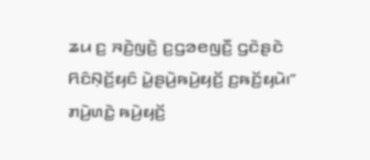ꤘꤣ ꤢ꤬ ꤏꤢꤧ꤬ꤜꤢꤧ꤬ ꤢ꤬ꤞꤤꤕꤜꤢꤪ꤬ ꤞꤢꤧꤔꤢꤧ ꤖꤢꤨꤡ꤫ꤢꤩ꤬ꤟꤢꤨ ꤣꤧ꤭ꤔꤣꤧ꤬ꤒꤣꤧ꤬ꤟꤢꤩ꤬ ꤢ꤬ꤒꤢꤩ꤬ꤟꤣꤧ꤯”
ꤊꤣꤧ꤬ꤛꤢꤧ꤭ ꤒꤣꤧ꤬ꤟꤢꤩ꤬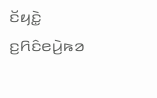ꤢꤩꤟꤢꤧ꤭ ꤢ꤬ꤖꤢꤨꤕꤣꤧ꤬ꤒꤤ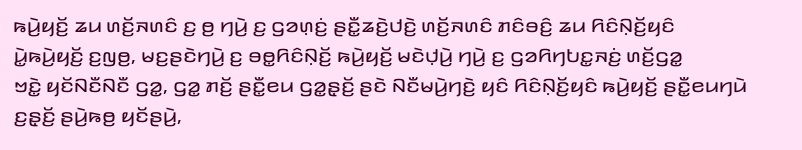ꤒꤣꤧ꤬ꤟꤢꤩ꤬ ꤘꤣ ꤛꤢꤩ꤬ꤏꤛꤢꤨ ꤢ꤬ ꤥ꤬ ꤚꤣꤧ꤬ ꤢ꤬ ꤞꤤꤛ꤫ꤢꤦ꤬ ꤔꤢꤪ꤭ꤘꤢꤧ꤬ꤓꤢꤧ꤬ ꤛꤢꤩ꤬ꤏꤛꤢꤨ ꤊꤢꤨꤋꤢꤨ꤬ ꤘꤣ ꤖꤢꤨꤡ꤫ꤢꤩ꤬ꤟꤢꤨ ꤣꤧ꤭ꤒꤣꤧ꤬ꤟꤢꤩ꤬ ꤢ꤬ꤜꤥ꤬, ꤗꤢ꤬ꤔꤢꤧꤚꤣꤧ꤬ ꤢ꤬ ꤋꤥ꤭ꤖꤢꤨꤡ꤫ꤢꤩ꤬ ꤒꤣꤧ꤬ꤟꤢꤩ꤬ ꤗꤢꤧꤓ꤫ꤣꤧ꤬ ꤚꤣꤧ꤬ ꤢ꤬ ꤞꤤꤖꤚꤝꤢ꤭ꤏꤢꤦ꤬ ꤛꤢꤩ꤬ꤞꤤ꤭
ꤠꤢꤧ꤭ ꤟꤢꤩꤡꤢꤪꤡꤢꤪ ꤞꤤ꤭, ꤞꤤ꤭ ꤊꤢꤩ꤬ ꤔꤢꤪ꤭ꤕꤣ ꤞꤤ꤭ꤔ꤫ꤢꤩ꤬ ꤔꤢꤧ ꤡꤢꤪꤗꤣꤧ꤬ꤚꤢꤧ꤬ ꤟꤢꤨ ꤖꤢꤨꤡ꤫ꤢꤩ꤬ꤟꤢꤨ ꤒꤣꤧ꤬ꤟꤢꤩ꤬ ꤔꤢꤪ꤭ꤕꤣꤚꤣꤧ ꤢ꤬ꤔ꤫ꤢꤩ꤬ ꤔꤣꤧ꤬ꤒꤥ꤬ ꤟꤢꤩꤔꤣꤧ꤬,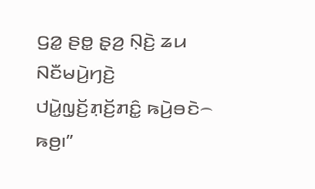ꤞꤤ꤭ ꤔꤥ꤭ ꤔ꤫ꤤ꤬ ꤡ꤫ꤢꤧ꤬ ꤘꤣ ꤡꤢꤪꤗꤣꤧ꤬ꤚꤢꤧ꤬ ꤓꤣꤧ꤭ꤜ꤫ꤢꤩ꤬ꤊ꤫ꤢꤩ꤬ꤊꤢꤨ꤭ ꤒꤣꤧ꤬ꤋꤢꤧ꤮ ꤒꤥ꤬꤯”